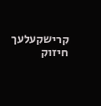קרישקעלעך
חיזוק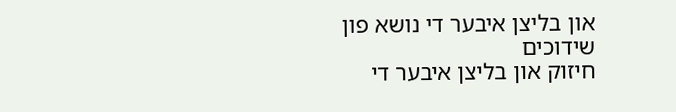און בליצן איבער די נושא פון שידוכים
חיזוק און בליצן איבער די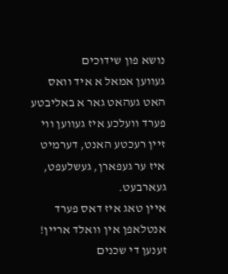נושא פון שידוכים
געווען אמאל א איד וואס האט געהאט גאר א באליבטע פערד וועלכע איז געווען ווי זיין רעכטע האנט, דערמיט איז ער געפארן, געשלעפט, געארבעט.
איין טאג איז דאס פערד אנטלאפן אין וואלד אריין!
זענען די שכנים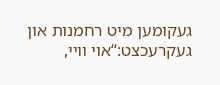געקומען מיט רחמנות און געקרעכצט:“אוי וויי,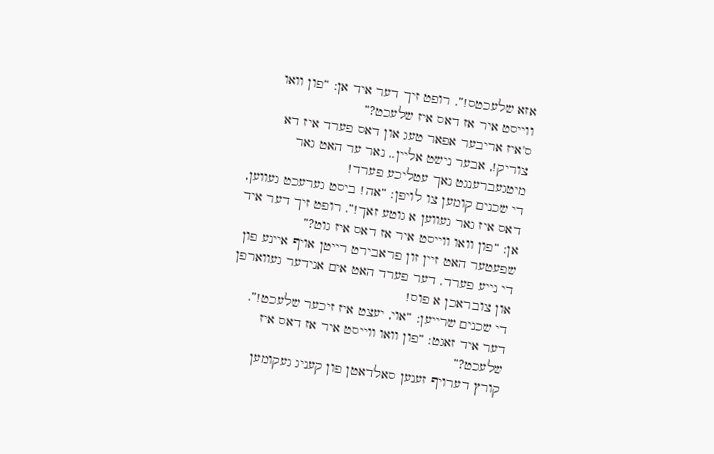אזא שלעכטס!”. רופט זיך דער איד אן: “פון וואו ווייסט איר אז דאס איז שלעכט?”
ס'איז אריבער אפאר טעג און דאס פערד איז דא צוריק!, אבער נישט אליין.. נאר ער האט גאר מיטגעברענגט נאך עטליכע פערד!
די שכנים קומען צו לויפן: “אה! ביסט גערעכט געווען, דאס איז גאר געווען א גוטע זאך!”. רופט זיך דער איד אן: “פון וואו ווייסט איר אז דאס איז גוט?”
שפעטער האט זיין זון פראבירט רייטן אויף איינע פון די נייע פערד. דער פערד האט אים אנידער געווארפן און צובראכן א פוס!
די שכנים שרייען: “אוי, יעצט איז זיכער שלעכט!”. דער איד זאגט: “פון וואו ווייסט איר אז דאס איז שלעכט?”
קורץ דערויף זענען סאלדאטן פון קעניג געקומען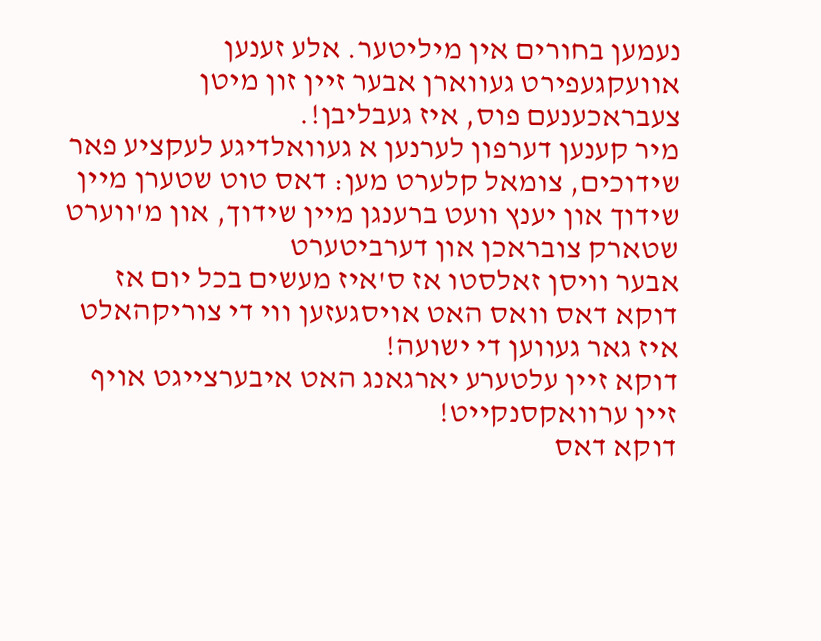נעמען בחורים אין מיליטער. אלע זענען אוועקגעפירט געווארן אבער זיין זון מיטן צעבראכענעם פוס, איז געבליבן!.
מיר קענען דערפון לערנען א געוואלדיגע לעקציע פאר שידוכים, צומאל קלערט מען: דאס טוט שטערן מיין שידוך און יענץ וועט ברענגן מיין שידוך, און מ'ווערט שטארק צובראכן און דערביטערט
אבער וויסן זאלסטו אז ס'איז מעשים בכל יום אז דוקא דאס וואס האט אויסגעזען ווי די צוריקהאלט איז גאר געווען די ישועה!
דוקא זיין עלטערע יארגאנג האט איבערצייגט אויף זיין ערוואקסנקייט!
דוקא דאס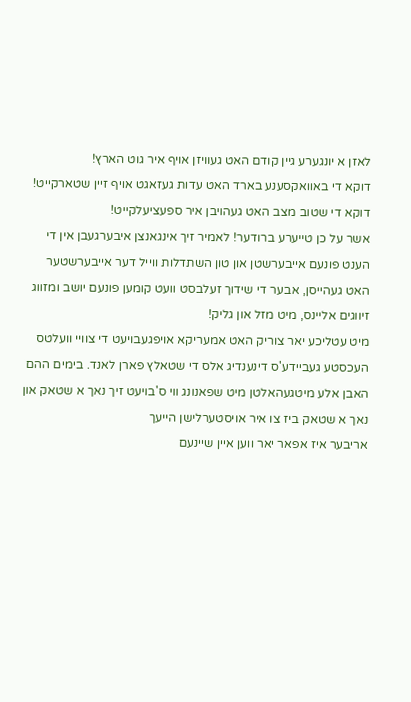לאזן א יונגערע גיין קודם האט געוויזן אויף איר גוט הארץ!
דוקא די באוואקסענע בארד האט עדות געזאגט אויף זיין שטארקייט!
דוקא די שטוב מצב האט געהויבן איר ספעציעלקייט!
אשר על כן טייערע ברודער! לאמיר זיך אינגאנצן איבערגעבן אין די הענט פונעם אייבערשטן און טון השתדלות ווייל דער אייבערשטער האט געהייסן, אבער די שידוך זעלבסט וועט קומען פונעם יושב ומזווג זיווגים אליינס, מיט מזל און גליק!
מיט עטליכע יאר צוריק האט אמעריקא אויפגעבויעט די צוויי וועלטס העכסטע געביידע'ס דינענדיג אלס די שטאלץ פארן לאנד. בימים ההם האבן אלע מיטגעהאלטן מיט שפאנונג ווי ס'בויעט זיך נאך א שטאק און נאך א שטאק ביז צו איר אויסטערלישן הייעך
אריבער איז אפאר יאר ווען איין שיינעם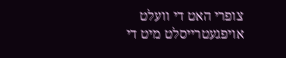צופרי האט די וועלט אויפגעטרייסלט מיט די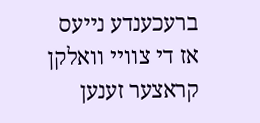ברעכענדע נייעס אז די צוויי וואלקן קראצער זענען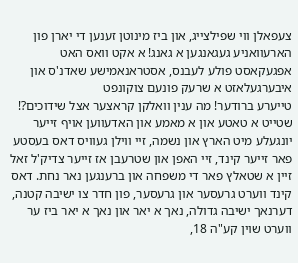צעפאלן ווי שפילצייג, און ביז מינוטן זענען די יארן פון הארעוואניע געגאנגען א גאנג! א אקט וואס האט אפגעקאסט פולע לעבנס, אסטראנאמישע שאדנ'ס און איבערגעלאזט א שרעק פונעם צוקונפט
טייערע ברודער! מה ענין וואלקן קראצער אצל שידוכים?!
שטייט א טאטע און א מאמע און האדעווען אויף זייער יונגעלע מיט הארץ און נשמה, זיי ווילן געוויס דאס בעסטע פאר זייער קינד, זיי האפן און שטרעבן אז זייער צדיק'ל זאל זיין א שטאלץ פאר די משפחה און ברענגען נאר נחת. דאס קינד ווערט גרעסער און גרעסער, פון חדר צו ישיבה קטנה, דערנאך ישיבה גדולה, נאך א יאר און נאך א יאר ביז ער ווערט שוין קע"ה 18,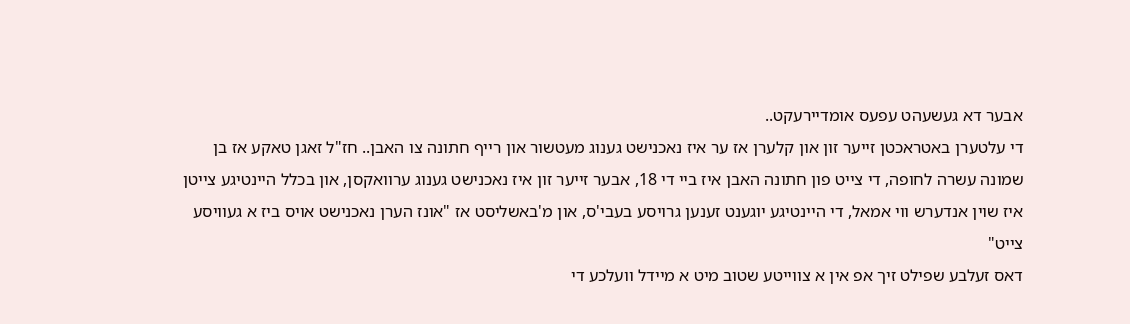אבער דא געשעהט עפעס אומדיירעקט..
די עלטערן באטראכטן זייער זון און קלערן אז ער איז נאכנישט גענוג מעטשור און רייף חתונה צו האבן.. חז"ל זאגן טאקע אז בן שמונה עשרה לחופה, די צייט פון חתונה האבן איז ביי די 18, אבער זייער זון איז נאכנישט גענוג ערוואקסן, און בכלל היינטיגע צייטן איז שוין אנדערש ווי אמאל, די היינטיגע יוגענט זענען גרויסע בעבי'ס, און מ'באשליסט אז "אונז הערן נאכנישט אויס ביז א געוויסע צייט"
דאס זעלבע שפילט זיך אפ אין א צווייטע שטוב מיט א מיידל וועלכע די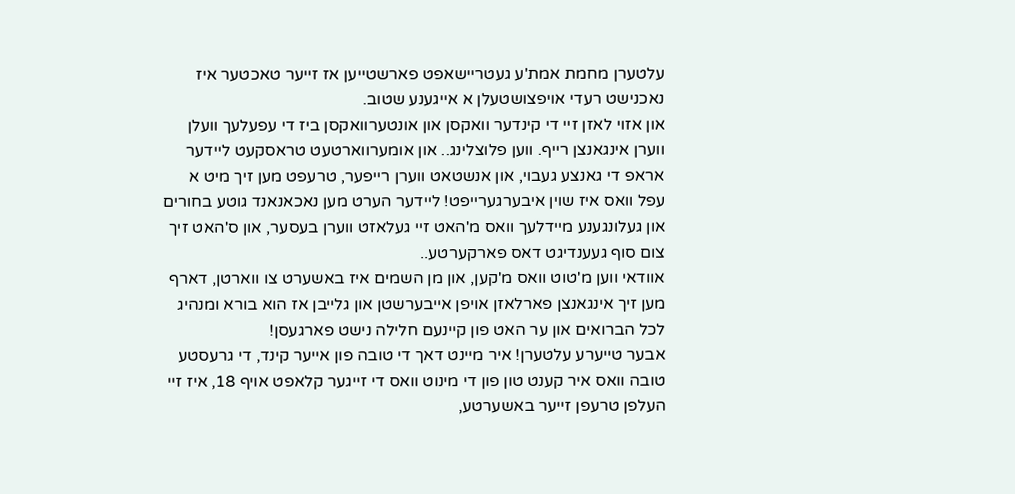עלטערן מחמת אמת'ע געטריישאפט פארשטייען אז זייער טאכטער איז נאכנישט רעדי אויפצושטעלן א אייגענע שטוב.
און אזוי לאזן זיי די קינדער וואקסן און אונטערוואקסן ביז די עפעלעך וועלן ווערן אינגאנצן רייף. ווען פלוצלינג.. און אומערווארטעט טראסקעט ליידער אראפ די גאנצע געבוי, און אנשטאט ווערן רייפער, טרעפט מען זיך מיט א עפל וואס איז שוין איבערגערייפט! ליידער הערט מען נאכאנאנד גוטע בחורים און געלונגענע מיידלעך וואס מ'האט זיי געלאזט ווערן בעסער, און ס'האט זיך צום סוף געענדיגט דאס פארקערטע..
אוודאי ווען מ'טוט וואס מ'קען, און מן השמים איז באשערט צו ווארטן, דארף מען זיך אינגאנצן פארלאזן אויפן אייבערשטן און גלייבן אז הוא בורא ומנהיג לכל הברואים און ער האט פון קיינעם חלילה נישט פארגעסן!
אבער טייערע עלטערן! איר מיינט דאך די טובה פון אייער קינד, די גרעסטע טובה וואס איר קענט טון פון די מינוט וואס די זייגער קלאפט אויף 18, איז זיי העלפן טרעפן זייער באשערטע,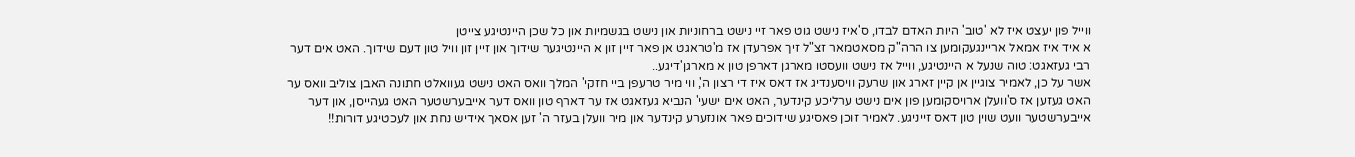ווייל פון יעצט איז לא 'טוב' היות האדם לבדו, ס'איז נישט גוט פאר זיי נישט ברחוניות און נישט בגשמיות און כל שכן היינטיגע צייטן
א איד איז אמאל אריינגעקומען צו הרה"ק מסאטמאר זצ"ל זיך אפרעדן אז מ'טראגט אן פאר זיין זון א היינטיגער שידוך און זיין זון וויל טון דעם שידוך. האט אים דער רבי געזאגט: טוה שנעל א היינטיגע, ווייל אז נישט וועסטו מארגן דארפן טון א מארגן'דיגע..
אשר על כן, לאמיר צוגיין אן קיין זארג און שרעק וויסענדיג אז דאס איז די רצון ה', ווי מיר טרעפן ביי חזקי' המלך וואס האט נישט געוואלט חתונה האבן צוליב וואס ער האט געזען אז ס'וועלן ארויסקומען פון אים נישט ערליכע קינדער, האט אים ישעי' הנביא געזאגט אז ער דארף טון וואס דער אייבערשטער האט געהייסן, און דער אייבערשטער וועט שוין טון דאס זייניגע. לאמיר זוכן פאסיגע שידוכים פאר אונזערע קינדער און מיר וועלן בעזר ה' זען אסאך אידיש נחת און לעכטיגע דורות!!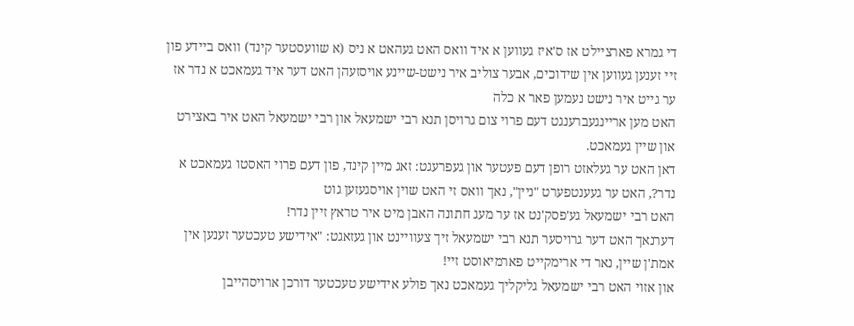די גמרא פארציילט אז ס'איז געווען א איד וואס האט געהאט א ניס (א שוועסטער קינד) וואס ביידע פון זיי זענען געווען אין שידוכים, אבער צוליב איר נישט-שיינע אויסזעהן האט דער איד געמאכט א נדר אז ער גייט איר נישט נעמען פאר א כלה
האט מען אריינגעברענגט דעם פרוי צום גרויסן תנא רבי ישמעאל און רבי ישמעאל האט איר באצירט און שיין געמאכט.
דאן האט ער געלאזט רופן דעם פעטער און געפרעגט: זאג מיין קינד, פון דעם פרוי האסטו געמאכט א נדר?, האט ער געענטפערט "ניין", נאך וואס זי האט שוין אויסגעזען גוט
האט רבי ישמעאל גע'פסק'נט אז ער מעג חתונה האבן מיט איר טראץ זיין נדר!
דערנאך האט דער גרויסער תנא רבי ישמעאל זיך צעוויינט און געזאגט: "אידישע טעכטער זענען אין אמת'ן שיין, נאר די ארימקייט פארמיאוסט זיי!
און אזוי האט רבי ישמעאל גליקליך געמאכט נאך פולע אידישע טעכטער דורכן ארויסהייבן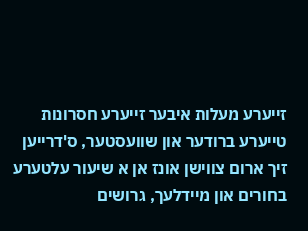זייערע מעלות איבער זייערע חסרונות
טייערע ברודער און שוועסטער, ס'דרייען זיך ארום צווישן אונז אן א שיעור עלטערע בחורים און מיידלעך, גרושים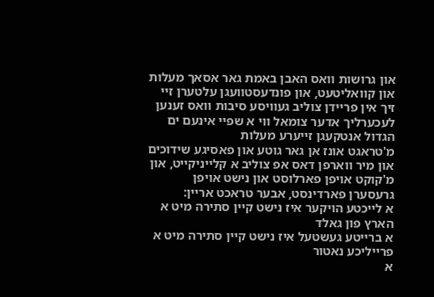און גרושות וואס האבן באמת גאר אסאך מעלות און קוואליטעט, און פונדעסטוועגן עלטערן זיי זיך אין פריידן צוליב געוויסע סיבות וואס זענען לעכערליך אדער צומאל ווי א שפיי אינעם ים הגדול אנטקעגן זייערע מעלות
מ'טראגט אונז אן גאר גוטע און פאסיגע שידוכים און מיר ווארפן דאס אפ צוליב א קלייניקייט, און מ'קוקט אויפן פארלוסט און נישט אויפן גרעסערן פארדינסט, אבער טראכט אריין:
א לייכטע הויקער איז נישט קיין סתירה מיט א הארץ פון גאלד
א ברייטע געשטעל איז נישט קיין סתירה מיט א פרייליכע נאטור
א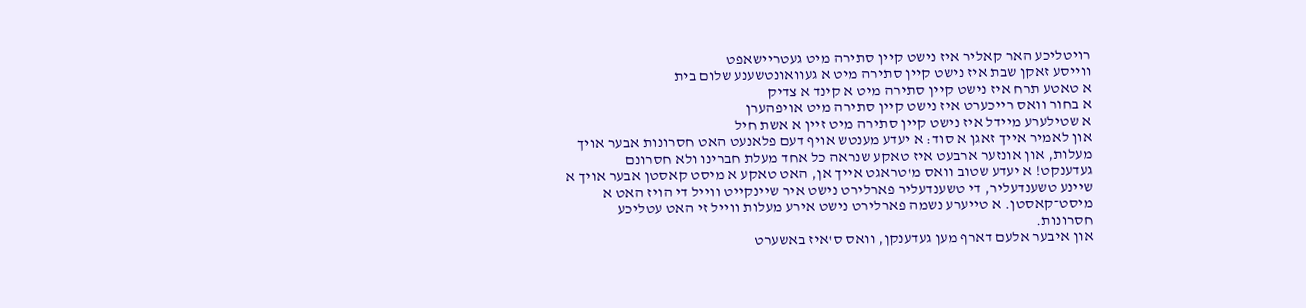רויטליכע האר קאליר איז נישט קיין סתירה מיט געטריישאפט
ווייסע זאקן שבת איז נישט קיין סתירה מיט א געוואונטשענע שלום בית
א טאטע תרח איז נישט קיין סתירה מיט א קינד א צדיק
א בחור וואס רייכערט איז נישט קיין סתירה מיט אויפהערן
א שטילערע מיידל איז נישט קיין סתירה מיט זיין א אשת חיל
און לאמיר אייך זאגן א סוד: א יעדע מענטש אויף דעם פלאנעט האט חסרונות אבער אויך מעלות, און אונזער ארבעט איז טאקע שנראה כל אחד מעלת חברינו ולא חסרונם
געדענקט! א יעדע שטוב וואס מ'טראגט אייך אן, האט טאקע א מיסט קאסטן אבער אויך א שיינע טשענדעליר, די טשענדעליר פארלירט נישט איר שיינקייט ווייל די הויז האט א מיסט־קאסטן. א טייערע נשמה פארלירט נישט אירע מעלות ווייל זי האט עטליכע חסרונות.
און איבער אלעם דארף מען געדענקן, וואס ס'איז באשערט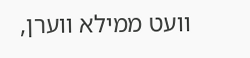וועט ממילא ווערן,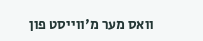וואס מער מ'ווייסט פון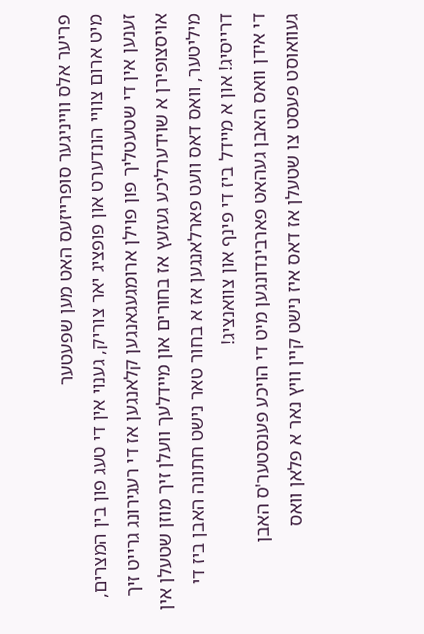פריער אלס ווייניגער סופרייזעס האט מען שפעטער
מיט ארום צוויי הונדערט און פופציג יאר צוריק, גענוי אין די טעג פון בין המצרים, זענען אין די שטעטליך פון פוילן ארומגעגאנגען קלאנגען אז די רעגירונג גרייט זיך אויסצופירן א שוידערליכע געזעץ אז בחורים און מיידלעך וועלן זיך מוזן שטעלן אין מיליטער, וואס דאס וועט פארלאנגען אז א בחור טאר נישט חתונה האבן ביז די דרייסיג! און א מיידל ביז די פינף און צוואנציג!
די אידן וואס האבן געהאט פארבינדונגען מיט די הויכע פענסטער'ס האבן געוואוסט פעסט צו שטעלן אז דאס איז נישט קיין וויץ נאר א פלאן וואס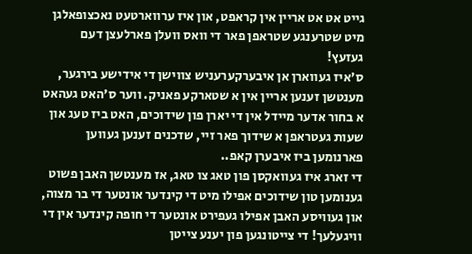גייט אט אט אריין אין קראפט, און איז ערווארטעט נאכצופאלגן מיט שטרענגע שטראפן פאר די וואס וועלן פארלעצן דעם געזעץ!
ס'איז געווארן אן איבערקערעניש צווישן די אידישע בירגער, מענטשן זענען אריין אין א שטארקע פאניק. ווער ס'האט געהאט א בחור אדער מיידל אין די יארן פון שידוכים, האט ביז טעג און שעות געטראפן א שידוך פאר זיי, שדכנים זענען געווען פארנומען ביז איבערן קאפ..
די זארג איז געוואקסן פון טאג צו טאג, אז מענטשן האבן פשוט גענומען טון שידוכים אפילו מיט די קינדער אונטער די בר מצוה, און געוויסע האבן אפילו געפירט אונטער די חופה קינדער אין די וויגעלעך! די צייטונגען פון יענע צייטן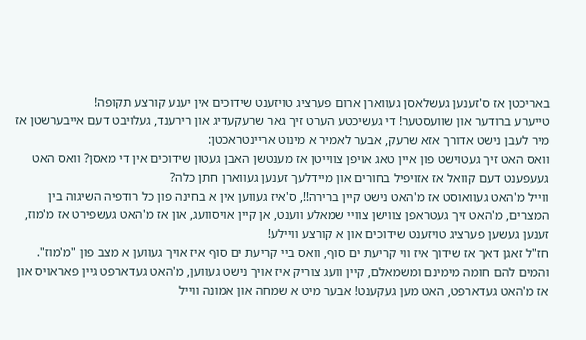באריכטן אז ס'זענען געשלאסן געווארן ארום פערציג טויזענט שידוכים אין יענע קורצע תקופה!
טייערע ברודער און שוועסטער! די געשיכטע הערט זיך גאר שרעקעדיג און רירענד, געלויבט דעם אייבערשטן אז מיר לעבן נישט אדורך אזא שרעק, אבער לאמיר א מינוט אריינטראכטן:
וואס האט זיך געטוישט פון איין טאג אויפן צווייטן אז מענטשן האבן געטון שידוכים אין די מאסן? וואס האט געעפענט דעם קוואל אז אזויפיל בחורים און מיידלעך זענען געווארן חתן כלה?
ווייל מ'האט געוואוסט אז מ'האט נישט קיין ברירה!!, ס'איז געווען אין א בחינה פון כל רודפיה השיגוה בין המצרים, מ'האט זיך געטראפן צווישן צוויי שמאלע ווענט, אן קיין אויסוועג, און אז מ'האט געשפירט אז מ'מוז, זענען געשען פערציג טויזענט שידוכים און א קורצע וויילע!
חז"ל זאגן דאך אז שידוך איז ווי קריעת ים סוף, וואס ביי קריעת ים סוף איז אויך געווען א מצב פון "מ'מוז". והמים להם חומה מימינם ומשמאלם, קיין וועג צוריק איז אויך נישט געווען, מ'האט געדארפט גיין פאראויס און אז מ'האט געדארפט, האט מען געקענט! אבער מיט א שמחה און אמונה ווייל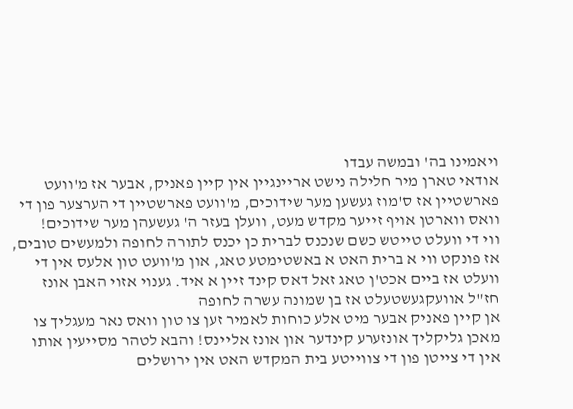ויאמינו בה' ובמשה עבדו
אודאי טארן מיר חלילה נישט אריינגיין אין קיין פאניק, אבער אז מ'וועט פארשטיין אז ס'מוז געשען מער שידוכים, מ'וועט פארשטיין די הערצער פון די וואס ווארטן אויף זייער מקדש מעט, וועלן בעזר ה' געשעהן מער שידוכים!
ווי די וועלט טייטש כשם שנכנס לברית כן יכנס לתורה לחופה ולמעשים טובים, אז פונקט ווי א ברית האט א באשטימטע טאג, און מ'וועט טון אלעס אין די וועלט אז ביים אכט'ן טאג זאל דאס קינד זיין א איד. גענוי אזוי האבן אונז חז"ל אוועקגעשטעלט אז בן שמונה עשרה לחופה
אן קיין פאניק אבער מיט אלע כוחות לאמיר זען צו טון וואס נאר מעגליך צו מאכן גליקליך אונזערע קינדער און אונז אליינס! והבא לטהר מסייעין אותו
אין די צייטן פון די צווייטע בית המקדש האט אין ירושלים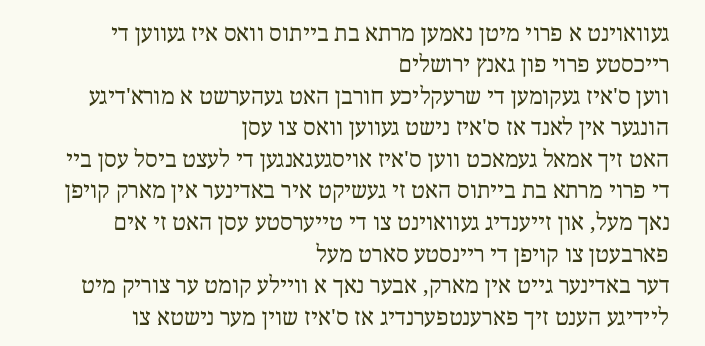געוואוינט א פרוי מיטן נאמען מרתא בת בייתוס וואס איז געווען די רייכסטע פרוי פון גאנץ ירושלים
ווען ס'איז געקומען די שרעקליכע חורבן האט געהערשט א מורא'דיגע הונגער אין לאנד אז ס'איז נישט געווען וואס צו עסן
האט זיך אמאל געמאכט ווען ס'איז אויסגעגאנגען די לעצט ביסל עסן ביי די פרוי מרתא בת בייתוס האט זי געשיקט איר באדינער אין מארק קויפן נאך מעל, און זייענדיג געוואוינט צו די טייערסטע עסן האט זי אים פארבעטן צו קויפן די ריינסטע סארט מעל
דער באדינער גייט אין מארק, אבער נאך א וויילע קומט ער צוריק מיט ליידיגע הענט זיך פארענטפערנדיג אז ס'איז שוין מער נישטא צו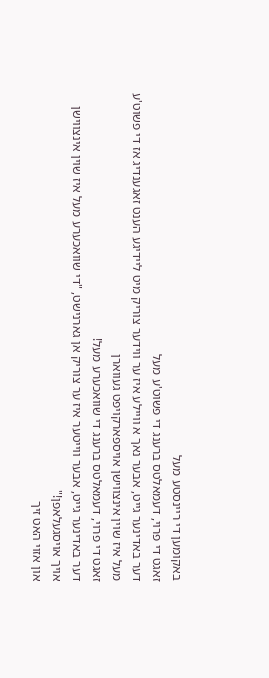באקומען די ריינסטע מעל
זאגט די פרוי, דעמאלטס ברענג די פשוט'ע מעל
דער באדינער גייט, אבער נאך א וויילע איז ער ווידער צוריק מיט ליידיגע הענט זאגענדיג אז די פשוט'ע מעל איז שוין אינצווישן אויספארקויפט געווארן
זאגט די פרוי, דעמאלטס ברענג די שוואכערע מעל!
דער באדינער גייט, אבער ווייטער איז ער צוריק אן גארנישט, "די שוואכערע מעל איז שוין אינצווישן אויך אויסגעלאפן!"
און אזוי האט זיך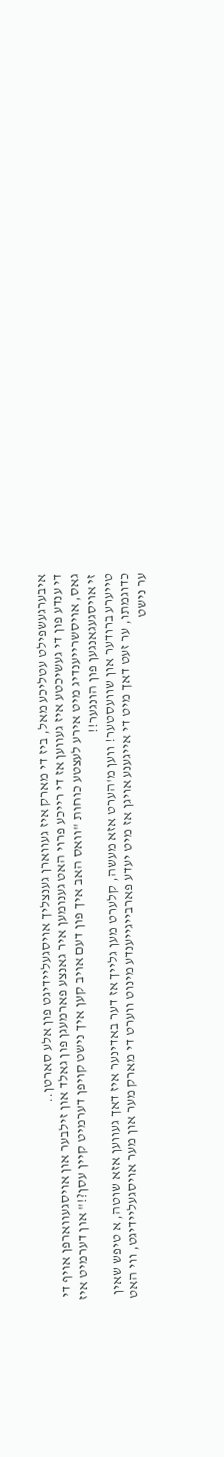איבערגעשפילט עטליכע מאל, ביז די מארק איז געווארן גענצליך אויסגעליידיגט פון אלע סארטן..
די ענדע פון די געשיכטע איז געווען אז די רייכע פרוי האט גענומען איר גאנצע פארמעגן פון גאלד און זילבער און אויסגעווארפן אויף די גאס, אויסשרייענדיג מיט אירע לעצטע כוחות "וואס האב איך פון דעם אויב קען איך נישט קויפן דערמיט קיין עסן?!" און דערמיט איז זי אויסגעגאנגען פון הונגער!!
טייערע ברודער און שוועסטער! ווען מ'הערט אזא מעשה, קלערט מען גלייך אז דער באדינער איז דאך געווען אזא שוטה, א טיפש שאין כדוגמתו, ער זעט דאך מיט די אייגענע אויגן אז מיט יעדע פארבייגייענדע מינוט ווערט די מארק מער און מער אויסגעליידיגט, ווי האט ער נישט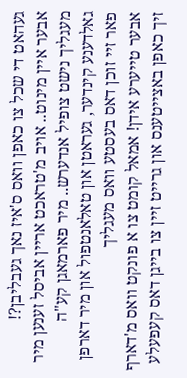געהאט די שכל צו כאפן וואס ס'איז נאך געבליבן?!
אבער איין מינוט.. אויב מ'טראכט אריין אביסל זענען מיר מעגליך נישט צופיל אנדערש.. מיר פארמאגן קע"ה גאלדענע קינדער, געראטן און טאלאנטפול און מיר דארפן פאר זיי זוכן דאס בעסטע וואס מעגליך
אבער טייערע אידן! אמאל קומט צו א פונקט וואס מ'דארף זיך כאפן באצייטענס און גרייט זיין צו בייגן דאס קעפעלע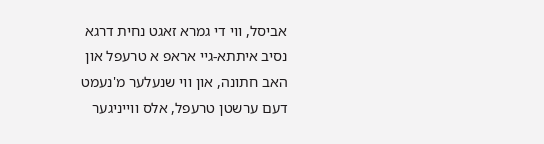אביסל, ווי די גמרא זאגט נחית דרגא נסיב איתתא-גיי אראפ א טרעפל און האב חתונה, און ווי שנעלער מ'נעמט דעם ערשטן טרעפל, אלס ווייניגער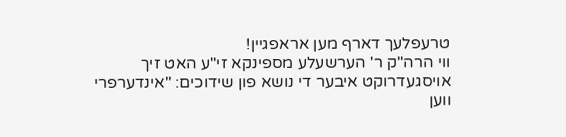טרעפלעך דארף מען אראפגיין!
ווי הרה"ק ר' הערשעלע מספינקא זי"ע האט זיך אויסגעדרוקט איבער די נושא פון שידוכים: "אינדערפרי ווען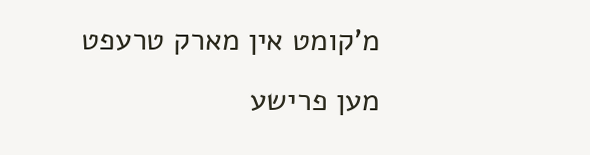מ'קומט אין מארק טרעפט מען פרישע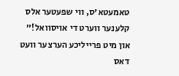טאמעטא'ס, ווי שפעטער אלס קלענער ווערט די אויסוואל!"
און מיט פרייליכע הערצער וועט דאס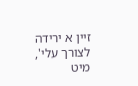זיין א ירידה לצורך עלי', מיט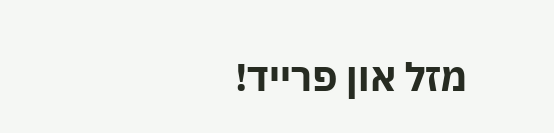מזל און פרייד!